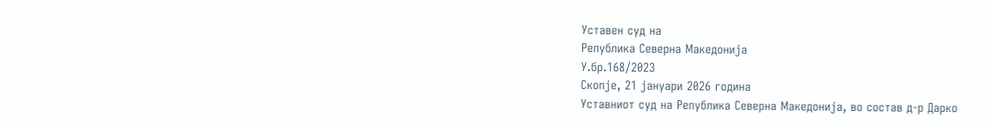Уставен суд на
Република Северна Македонија
У.бр.168/2023
Скопје, 21 јануари 2026 година
Уставниот суд на Република Северна Македонија, во состав д-р Дарко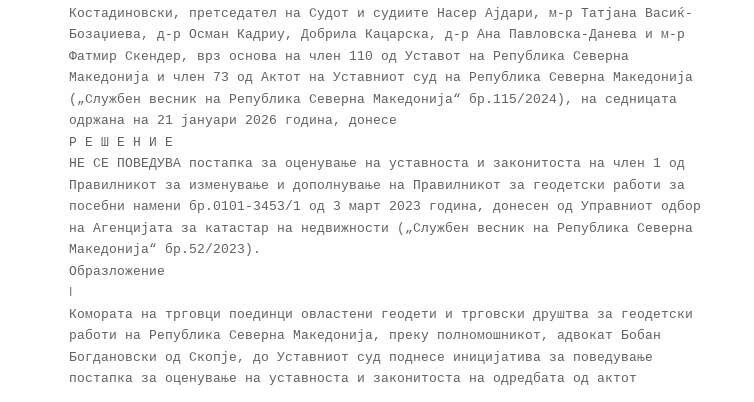Костадиновски, претседател на Судот и судиите Насер Ајдари, м-р Татјана Васиќ-Бозаџиева, д-р Осман Кадриу, Добрила Кацарска, д-р Ана Павловска-Данева и м-р Фатмир Скендер, врз основа на член 110 од Уставот на Република Северна Македонија и член 73 од Актот на Уставниот суд на Република Северна Македонија („Службен весник на Република Северна Македонија“ бр.115/2024), на седницата одржана на 21 јануари 2026 година, донесе
Р Е Ш Е Н И Е
НЕ СЕ ПОВЕДУВА постапка за оценување на уставноста и законитоста на член 1 од Правилникот за изменување и дополнување на Правилникот за геодетски работи за посебни намени бр.0101-3453/1 од 3 март 2023 година, донесен од Управниот одбор на Агенцијата за катастар на недвижности („Службен весник на Република Северна Македонија“ бр.52/2023).
Образложение
I
Комората на трговци поединци овластени геодети и трговски друштва за геодетски работи на Република Северна Македонија, преку полномошникот, адвокат Бобан Богдановски од Скопје, до Уставниот суд поднесе иницијатива за поведување постапка за оценување на уставноста и законитоста на одредбата од актот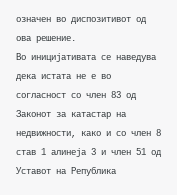означен во диспозитивот од ова решение.
Во иницијативата се наведува дека истата не е во согласност со член 83 од Законот за катастар на недвижности, како и со член 8 став 1 алинеја 3 и член 51 од Уставот на Република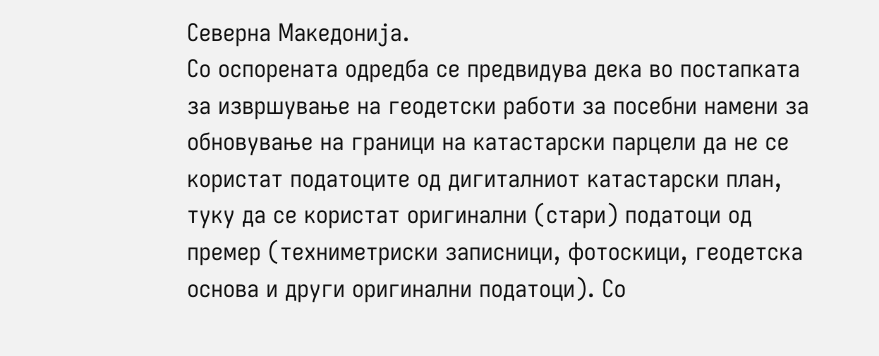Северна Македонија.
Со оспорената одредба се предвидува дека во постапката за извршување на геодетски работи за посебни намени за обновување на граници на катастарски парцели да не се користат податоците од дигиталниот катастарски план, туку да се користат оригинални (стари) податоци од премер (техниметриски записници, фотоскици, геодетска основа и други оригинални податоци). Со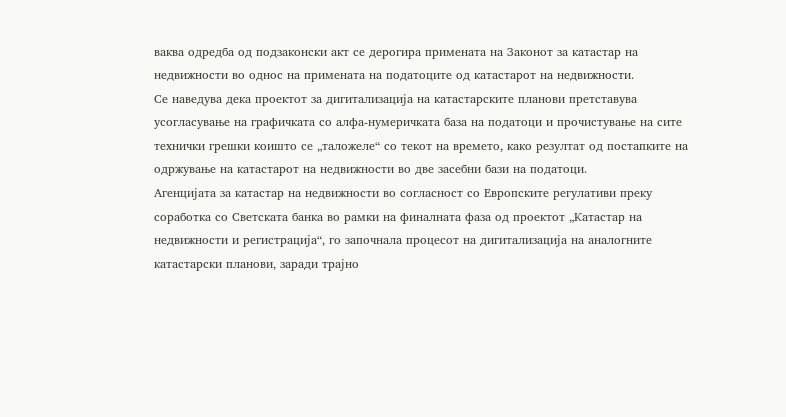ваква одредба од подзаконски акт се дерогира примената на Законот за катастар на недвижности во однос на примената на податоците од катастарот на недвижности.
Се наведува дека проектот за дигитализација на катастарските планови претставува усогласување на графичката со алфа-нумеричката база на податоци и прочистување на сите технички грешки коишто се „таложеле“ со текот на времето, како резултат од постапките на одржување на катастарот на недвижности во две засебни бази на податоци.
Агенцијата за катастар на недвижности во согласност со Европските регулативи преку соработка со Светската банка во рамки на финалната фаза од проектот „Катастар на недвижности и регистрација“, го започнала процесот на дигитализација на аналогните катастарски планови, заради трајно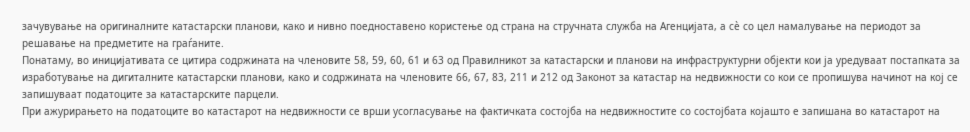зачувување на оригиналните катастарски планови, како и нивно поедноставено користење од страна на стручната служба на Агенцијата, а сè со цел намалување на периодот за решавање на предметите на граѓаните.
Понатаму, во иницијативата се цитира содржината на членовите 58, 59, 60, 61 и 63 од Правилникот за катастарски и планови на инфраструктурни објекти кои ја уредуваат постапката за изработување на дигиталните катастарски планови, како и содржината на членовите 66, 67, 83, 211 и 212 од Законот за катастар на недвижности со кои се пропишува начинот на кој се запишуваат податоците за катастарските парцели.
При ажурирањето на податоците во катастарот на недвижности се врши усогласување на фактичката состојба на недвижностите со состојбата којашто е запишана во катастарот на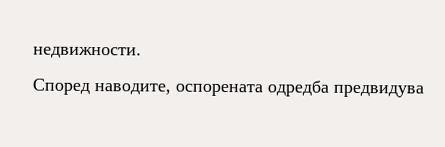недвижности.
Според наводите, оспорената одредба предвидува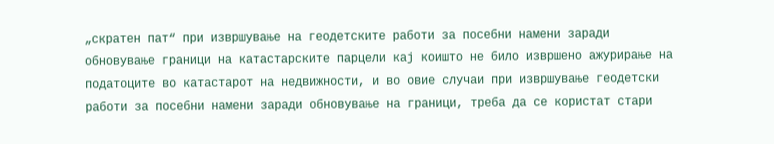„скратен пат“ при извршување на геодетските работи за посебни намени заради обновување граници на катастарските парцели кај коишто не било извршено ажурирање на податоците во катастарот на недвижности, и во овие случаи при извршување геодетски работи за посебни намени заради обновување на граници, треба да се користат стари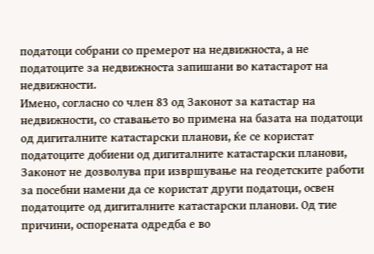податоци собрани со премерот на недвижноста, а не податоците за недвижноста запишани во катастарот на недвижности.
Имено, согласно со член 83 од Законот за катастар на недвижности, со ставањето во примена на базата на податоци од дигиталните катастарски планови, ќе се користат податоците добиени од дигиталните катастарски планови, Законот не дозволува при извршување на геодетските работи за посебни намени да се користат други податоци, освен податоците од дигиталните катастарски планови. Од тие причини, оспорената одредба е во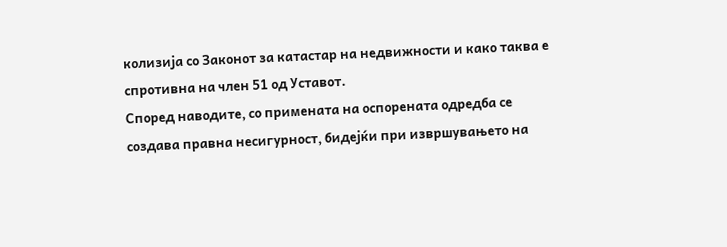колизија со Законот за катастар на недвижности и како таква е спротивна на член 51 од Уставот.
Според наводите, со примената на оспорената одредба се создава правна несигурност, бидејќи при извршувањето на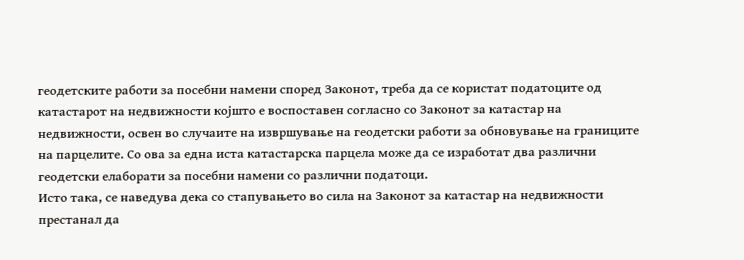геодетските работи за посебни намени според Законот, треба да се користат податоците од катастарот на недвижности којшто е воспоставен согласно со Законот за катастар на недвижности, освен во случаите на извршување на геодетски работи за обновување на границите на парцелите. Со ова за една иста катастарска парцела може да се изработат два различни геодетски елаборати за посебни намени со различни податоци.
Исто така, се наведува дека со стапувањето во сила на Законот за катастар на недвижности престанал да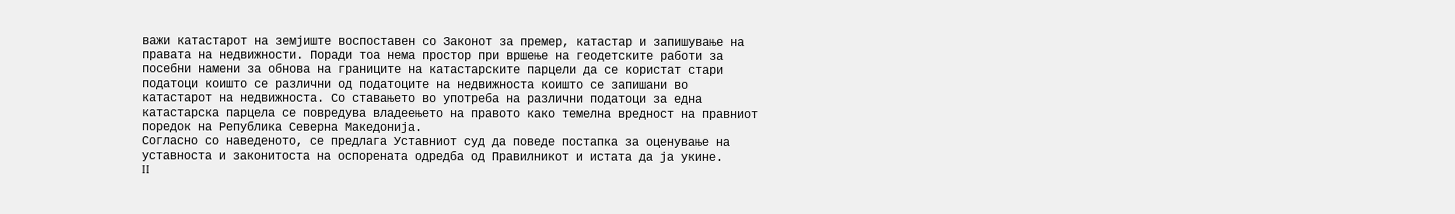важи катастарот на земјиште воспоставен со Законот за премер, катастар и запишување на правата на недвижности. Поради тоа нема простор при вршење на геодетските работи за посебни намени за обнова на границите на катастарските парцели да се користат стари податоци коишто се различни од податоците на недвижноста коишто се запишани во катастарот на недвижноста. Со ставањето во употреба на различни податоци за една катастарска парцела се повредува владеењето на правото како темелна вредност на правниот поредок на Република Северна Македонија.
Согласно со наведеното, се предлага Уставниот суд да поведе постапка за оценување на уставноста и законитоста на оспорената одредба од Правилникот и истата да ја укине.
II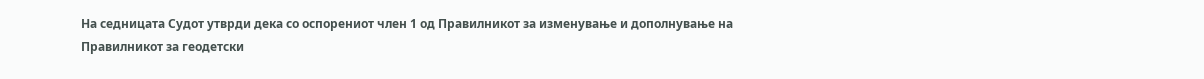На седницата Судот утврди дека со оспорениот член 1 од Правилникот за изменување и дополнување на Правилникот за геодетски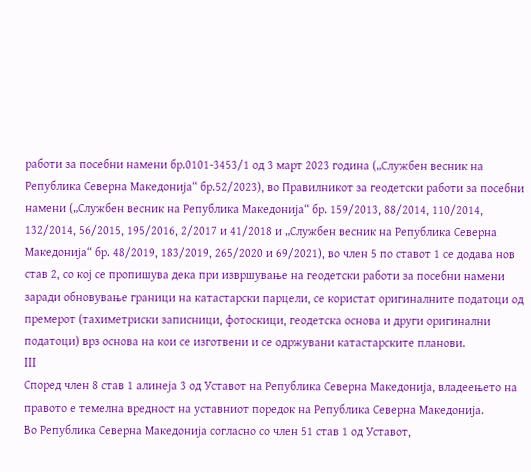работи за посебни намени бр.0101-3453/1 од 3 март 2023 година („Службен весник на Република Северна Македонија“ бр.52/2023), во Правилникот за геодетски работи за посебни намени („Службен весник на Република Македонија“ бр. 159/2013, 88/2014, 110/2014, 132/2014, 56/2015, 195/2016, 2/2017 и 41/2018 и „Службен весник на Република Северна Македонија“ бр. 48/2019, 183/2019, 265/2020 и 69/2021), во член 5 по ставот 1 се додава нов став 2, со кој се пропишува дека при извршување на геодетски работи за посебни намени заради обновување граници на катастарски парцели, се користат оригиналните податоци од премерот (тахиметриски записници, фотоскици, геодетска основа и други оригинални податоци) врз основа на кои се изготвени и се одржувани катастарските планови.
III
Според член 8 став 1 алинеја 3 од Уставот на Република Северна Македонија, владеењето на правото е темелна вредност на уставниот поредок на Република Северна Македонија.
Во Република Северна Македонија согласно со член 51 став 1 од Уставот,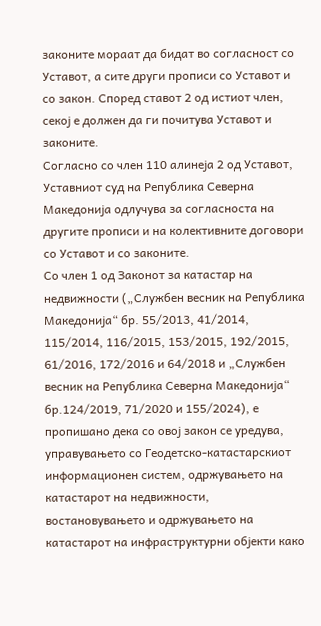законите мораат да бидат во согласност со Уставот, а сите други прописи со Уставот и со закон. Според ставот 2 од истиот член, секој е должен да ги почитува Уставот и законите.
Согласно со член 110 алинеја 2 од Уставот, Уставниот суд на Република Северна Македонија одлучува за согласноста на другите прописи и на колективните договори со Уставот и со законите.
Со член 1 од Законот за катастар на недвижности („Службен весник на Република Македонија“ бр. 55/2013, 41/2014, 115/2014, 116/2015, 153/2015, 192/2015, 61/2016, 172/2016 и 64/2018 и „Службен весник на Република Северна Македонија“ бр.124/2019, 71/2020 и 155/2024), е пропишано дека со овој закон се уредува, управувањето со Геодетско-катастарскиот информационен систем, одржувањето на катастарот на недвижности, востановувањето и одржувањето на катастарот на инфраструктурни објекти како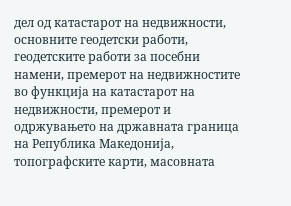дел од катастарот на недвижности, основните геодетски работи, геодетските работи за посебни намени, премерот на недвижностите во функција на катастарот на недвижности, премерот и одржувањето на државната граница на Република Македонија, топографските карти, масовната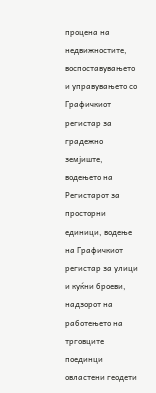процена на недвижностите, воспоставувањето и управувањето со Графичкиот регистар за градежно земјиште, водењето на Регистарот за просторни единици, водење на Графичкиот регистар за улици и куќни броеви, надзорот на работењето на трговците поединци овластени геодети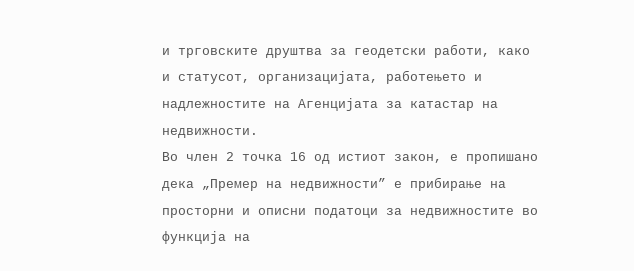и трговските друштва за геодетски работи, како и статусот, организацијата, работењето и надлежностите на Агенцијата за катастар на недвижности.
Во член 2 точка 16 од истиот закон, е пропишано дека „Премер на недвижности” е прибирање на просторни и описни податоци за недвижностите во функција на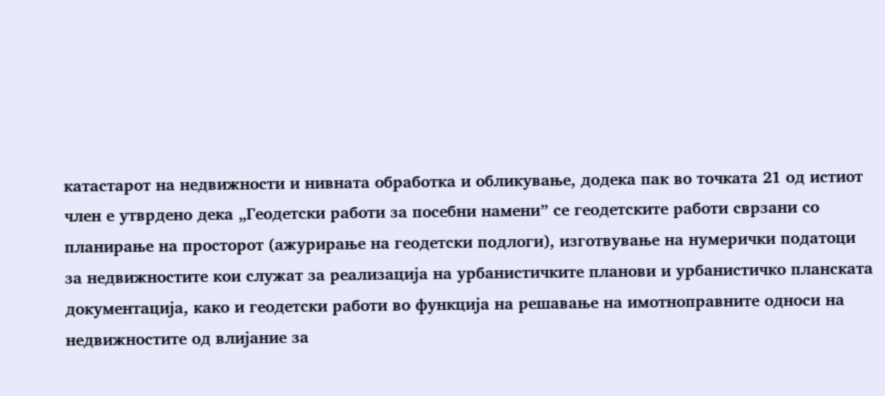катастарот на недвижности и нивната обработка и обликување, додека пак во точката 21 од истиот член е утврдено дека „Геодетски работи за посебни намени” се геодетските работи сврзани со планирање на просторот (ажурирање на геодетски подлоги), изготвување на нумерички податоци за недвижностите кои служат за реализација на урбанистичките планови и урбанистичко планската документација, како и геодетски работи во функција на решавање на имотноправните односи на недвижностите од влијание за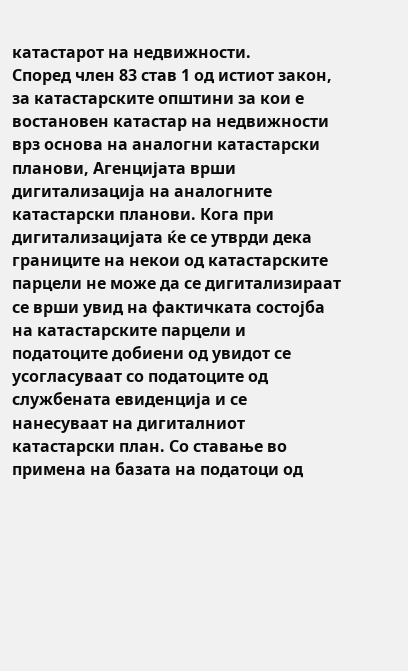катастарот на недвижности.
Според член 83 став 1 од истиот закон, за катастарските општини за кои е востановен катастар на недвижности врз основа на аналогни катастарски планови, Агенцијата врши дигитализација на аналогните катастарски планови. Кога при дигитализацијата ќе се утврди дека границите на некои од катастарските парцели не може да се дигитализираат се врши увид на фактичката состојба на катастарските парцели и податоците добиени од увидот се усогласуваат со податоците од службената евиденција и се нанесуваат на дигиталниот катастарски план. Со ставање во примена на базата на податоци од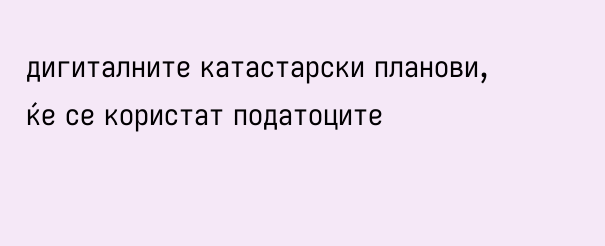дигиталните катастарски планови, ќе се користат податоците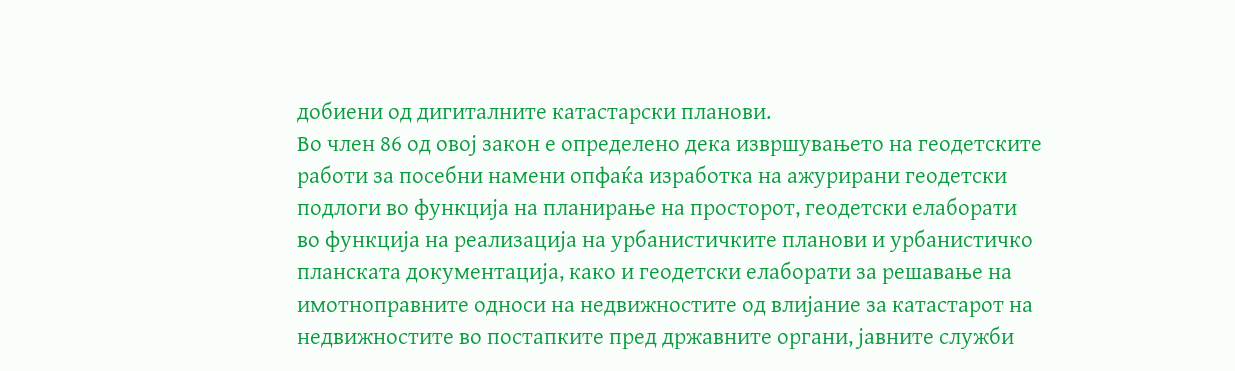добиени од дигиталните катастарски планови.
Во член 86 од овој закон е определено дека извршувањето на геодетските работи за посебни намени опфаќа изработка на ажурирани геодетски подлоги во функција на планирање на просторот, геодетски елаборати во функција на реализација на урбанистичките планови и урбанистичко планската документација, како и геодетски елаборати за решавање на имотноправните односи на недвижностите од влијание за катастарот на недвижностите во постапките пред државните органи, јавните служби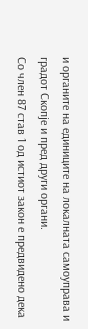и органите на единиците на локалната самоуправа и градот Скопје и пред други органи.
Со член 87 став 1 од истиот закон е предвидено дека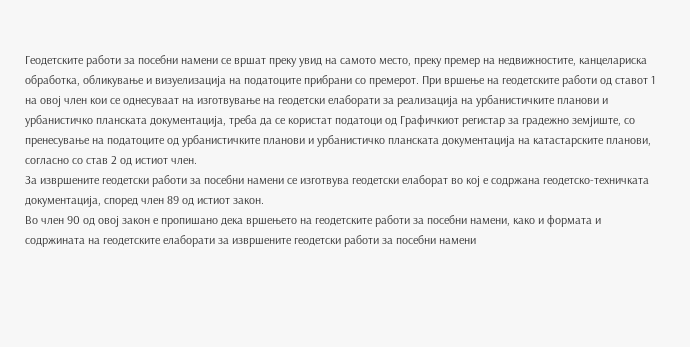Геодетските работи за посебни намени се вршат преку увид на самото место, преку премер на недвижностите, канцелариска обработка, обликување и визуелизација на податоците прибрани со премерот. При вршење на геодетските работи од ставот 1 на овој член кои се однесуваат на изготвување на геодетски елаборати за реализација на урбанистичките планови и урбанистичко планската документација, треба да се користат податоци од Графичкиот регистар за градежно земјиште, со пренесување на податоците од урбанистичките планови и урбанистичко планската документација на катастарските планови, согласно со став 2 од истиот член.
За извршените геодетски работи за посебни намени се изготвува геодетски елаборат во кој е содржана геодетско-техничката документација, според член 89 од истиот закон.
Во член 90 од овој закон е пропишано дека вршењето на геодетските работи за посебни намени, како и формата и содржината на геодетските елаборати за извршените геодетски работи за посебни намени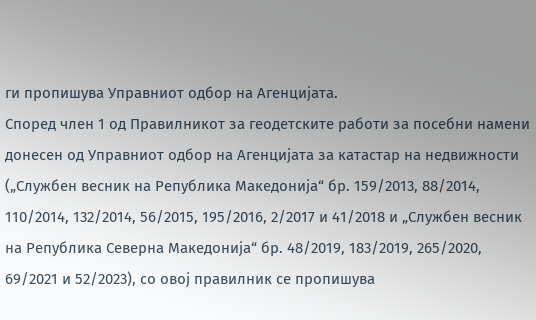ги пропишува Управниот одбор на Агенцијата.
Според член 1 од Правилникот за геодетските работи за посебни намени донесен од Управниот одбор на Агенцијата за катастар на недвижности („Службен весник на Република Македонија“ бр. 159/2013, 88/2014, 110/2014, 132/2014, 56/2015, 195/2016, 2/2017 и 41/2018 и „Службен весник на Република Северна Македонија“ бр. 48/2019, 183/2019, 265/2020, 69/2021 и 52/2023), со овој правилник се пропишува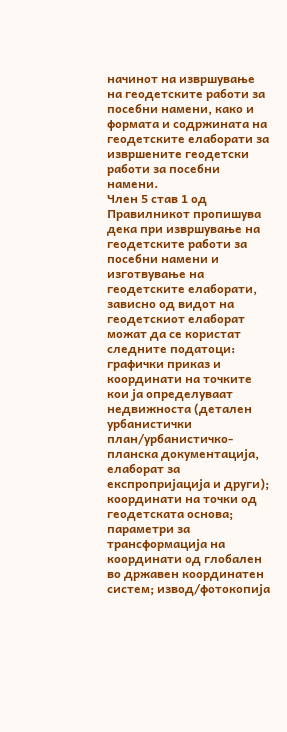начинот на извршување на геодетските работи за посебни намени, како и формата и содржината на геодетските елаборати за извршените геодетски работи за посебни намени.
Член 5 став 1 од Правилникот пропишува дека при извршување на геодетските работи за посебни намени и изготвување на геодетските елаборати, зависно од видот на геодетскиот елаборат можат да се користат следните податоци: графички приказ и координати на точките кои ја определуваат недвижноста (детален урбанистички план/урбанистичко-планска документација, елаборат за експропријација и други); координати на точки од геодетската основа; параметри за трансформација на координати од глобален во државен координатен систем; извод/фотокопија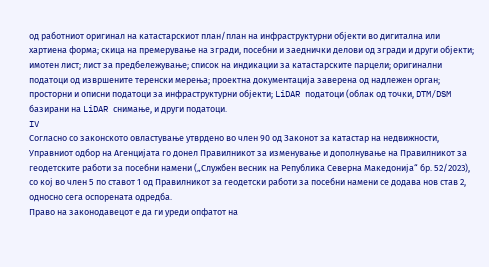од работниот оригинал на катастарскиот план/план на инфраструктурни објекти во дигитална или хартиена форма; скица на премерување на згради, посебни и заеднички делови од згради и други објекти; имотен лист; лист за предбележување; список на индикации за катастарските парцели; оригинални податоци од извршените теренски мерења; проектна документација заверена од надлежен орган; просторни и описни податоци за инфраструктурни објекти; LiDAR податоци (облак од точки, DTM/DSM базирани на LiDAR снимање, и други податоци.
IV
Согласно со законското овластување утврдено во член 90 од Законот за катастар на недвижности, Управниот одбор на Агенцијата го донел Правилникот за изменување и дополнување на Правилникот за геодетските работи за посебни намени („Службен весник на Република Северна Македонија“ бр. 52/2023), со кој во член 5 по ставот 1 од Правилникот за геодетски работи за посебни намени се додава нов став 2, односно сега оспорената одредба.
Право на законодавецот е да ги уреди опфатот на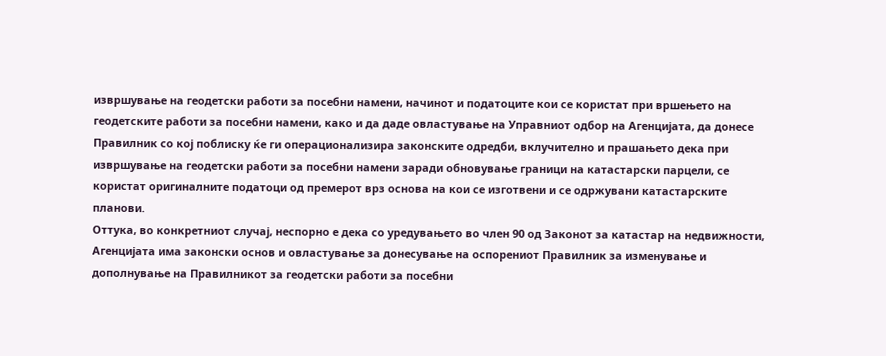извршување на геодетски работи за посебни намени, начинот и податоците кои се користат при вршењето на геодетските работи за посебни намени, како и да даде овластување на Управниот одбор на Агенцијата, да донесе Правилник со кој поблиску ќе ги операционализира законските одредби, вклучително и прашањето дека при извршување на геодетски работи за посебни намени заради обновување граници на катастарски парцели, се користат оригиналните податоци од премерот врз основа на кои се изготвени и се одржувани катастарските планови.
Оттука, во конкретниот случај, неспорно е дека со уредувањето во член 90 од Законот за катастар на недвижности, Агенцијата има законски основ и овластување за донесување на оспорениот Правилник за изменување и дополнување на Правилникот за геодетски работи за посебни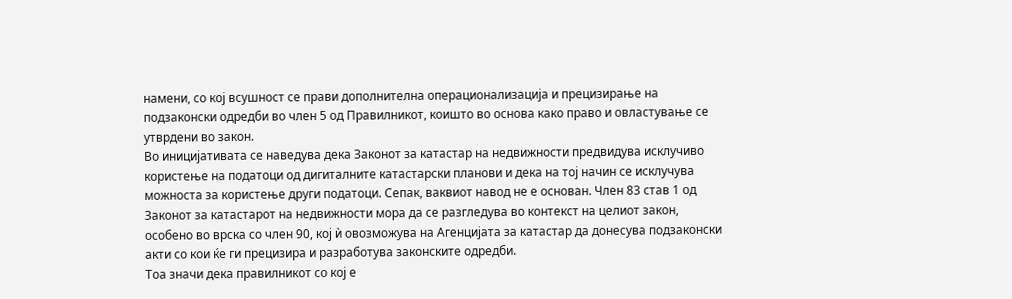намени, со кој всушност се прави дополнителна операционализација и прецизирање на подзаконски одредби во член 5 од Правилникот, коишто во основа како право и овластување се утврдени во закон.
Во иницијативата се наведува дека Законот за катастар на недвижности предвидува исклучиво користење на податоци од дигиталните катастарски планови и дека на тој начин се исклучува можноста за користење други податоци. Сепак, ваквиот навод не е основан. Член 83 став 1 од Законот за катастарот на недвижности мора да се разгледува во контекст на целиот закон, особено во врска со член 90, кој ѝ овозможува на Агенцијата за катастар да донесува подзаконски акти со кои ќе ги прецизира и разработува законските одредби.
Тоа значи дека правилникот со кој е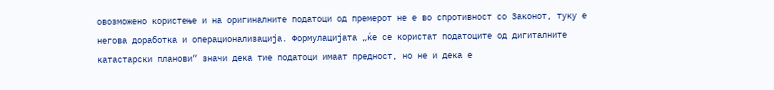овозможено користење и на оригиналните податоци од премерот не е во спротивност со Законот, туку е негова доработка и операционализација. Формулацијата „ќе се користат податоците од дигиталните катастарски планови“ значи дека тие податоци имаат предност, но не и дека е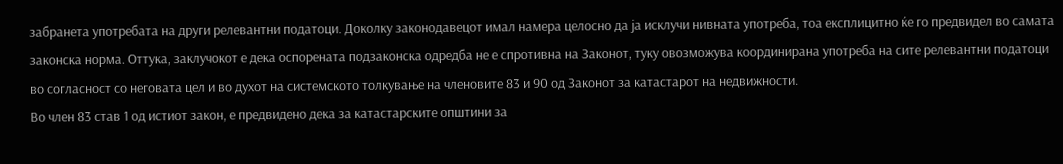забранета употребата на други релевантни податоци. Доколку законодавецот имал намера целосно да ја исклучи нивната употреба, тоа експлицитно ќе го предвидел во самата законска норма. Оттука, заклучокот е дека оспорената подзаконска одредба не е спротивна на Законот, туку овозможува координирана употреба на сите релевантни податоци во согласност со неговата цел и во духот на системското толкување на членовите 83 и 90 од Законот за катастарот на недвижности.
Во член 83 став 1 од истиот закон, е предвидено дека за катастарските општини за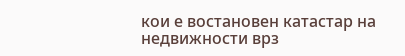кои е востановен катастар на недвижности врз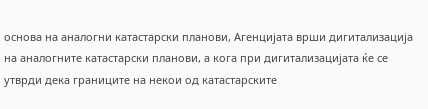основа на аналогни катастарски планови, Агенцијата врши дигитализација на аналогните катастарски планови, а кога при дигитализацијата ќе се утврди дека границите на некои од катастарските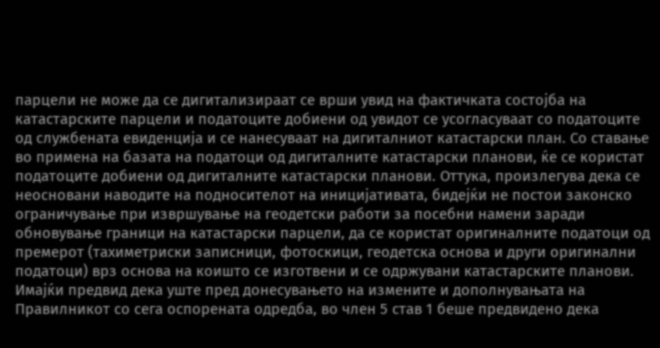парцели не може да се дигитализираат се врши увид на фактичката состојба на катастарските парцели и податоците добиени од увидот се усогласуваат со податоците од службената евиденција и се нанесуваат на дигиталниот катастарски план. Со ставање во примена на базата на податоци од дигиталните катастарски планови, ќе се користат податоците добиени од дигиталните катастарски планови. Оттука, произлегува дека се неосновани наводите на подносителот на иницијативата, бидејќи не постои законско ограничување при извршување на геодетски работи за посебни намени заради обновување граници на катастарски парцели, да се користат оригиналните податоци од премерот (тахиметриски записници, фотоскици, геодетска основа и други оригинални податоци) врз основа на коишто се изготвени и се одржувани катастарските планови.
Имајќи предвид дека уште пред донесувањето на измените и дополнувањата на Правилникот со сега оспорената одредба, во член 5 став 1 беше предвидено дека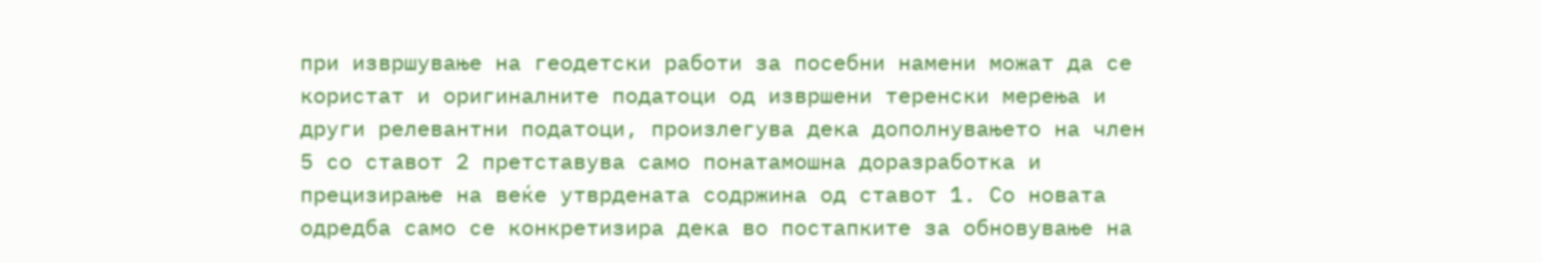при извршување на геодетски работи за посебни намени можат да се користат и оригиналните податоци од извршени теренски мерења и други релевантни податоци, произлегува дека дополнувањето на член 5 со ставот 2 претставува само понатамошна доразработка и прецизирање на веќе утврдената содржина од ставот 1. Со новата одредба само се конкретизира дека во постапките за обновување на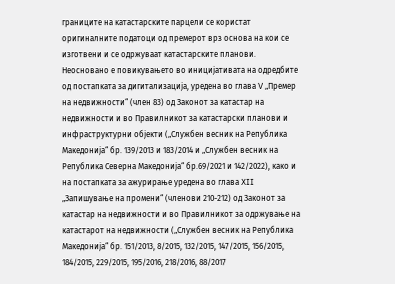границите на катастарските парцели се користат оригиналните податоци од премерот врз основа на кои се изготвени и се одржуваат катастарските планови.
Неосновано е повикувањето во иницијативата на одредбите од постапката за дигитализација, уредена во глава V „Премер на недвижности“ (член 83) од Законот за катастар на недвижности и во Правилникот за катастарски планови и инфраструктурни објекти („Службен весник на Република Македонија“ бр. 139/2013 и 183/2014 и „Службен весник на Република Северна Македонија“ бр.69/2021 и 142/2022), како и на постапката за ажурирање уредена во глава XII „Запишување на промени“ (членови 210-212) од Законот за катастар на недвижности и во Правилникот за одржување на катастарот на недвижности („Службен весник на Република Македонија“ бр. 151/2013, 8/2015, 132/2015, 147/2015, 156/2015, 184/2015, 229/2015, 195/2016, 218/2016, 88/2017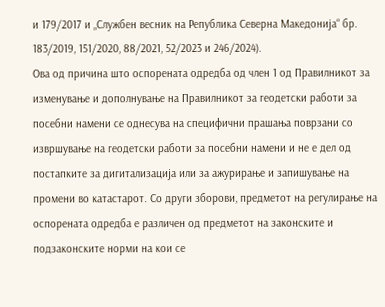и 179/2017 и „Службен весник на Република Северна Македонија“ бр. 183/2019, 151/2020, 88/2021, 52/2023 и 246/2024).
Ова од причина што оспорената одредба од член 1 од Правилникот за изменување и дополнување на Правилникот за геодетски работи за посебни намени се однесува на специфични прашања поврзани со извршување на геодетски работи за посебни намени и не е дел од постапките за дигитализација или за ажурирање и запишување на промени во катастарот. Со други зборови, предметот на регулирање на оспорената одредба е различен од предметот на законските и подзаконските норми на кои се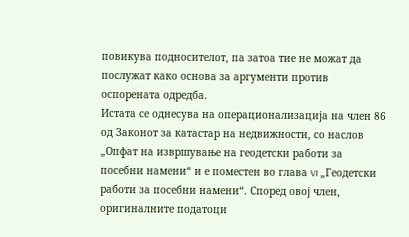повикува подносителот, па затоа тие не можат да послужат како основа за аргументи против оспорената одредба.
Истата се однесува на операционализација на член 86 од Законот за катастар на недвижности, со наслов „Опфат на извршување на геодетски работи за посебни намени“ и е поместен во глава VI „Геодетски работи за посебни намени“. Според овој член, оригиналните податоци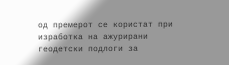од премерот се користат при изработка на ажурирани геодетски подлоги за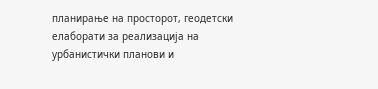планирање на просторот, геодетски елаборати за реализација на урбанистички планови и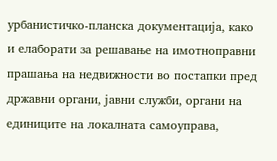урбанистичко-планска документација, како и елаборати за решавање на имотноправни прашања на недвижности во постапки пред државни органи, јавни служби, органи на единиците на локалната самоуправа,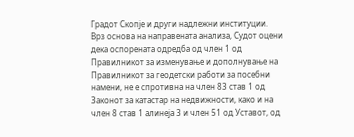Градот Скопје и други надлежни институции.
Врз основа на направената анализа, Судот оцени дека оспорената одредба од член 1 од Правилникот за изменување и дополнување на Правилникот за геодетски работи за посебни намени, не е спротивна на член 83 став 1 од Законот за катастар на недвижности, како и на член 8 став 1 алинеја 3 и член 51 од Уставот, од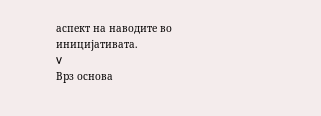аспект на наводите во иницијативата.
V
Врз основа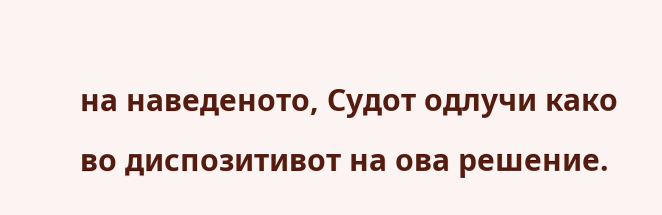на наведеното, Судот одлучи како во диспозитивот на ова решение.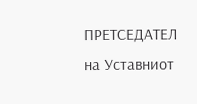ПРЕТСЕДАТЕЛ
на Уставниот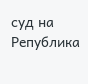суд на Република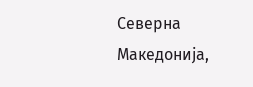Северна Македонија,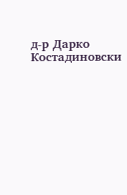д-р Дарко Костадиновски